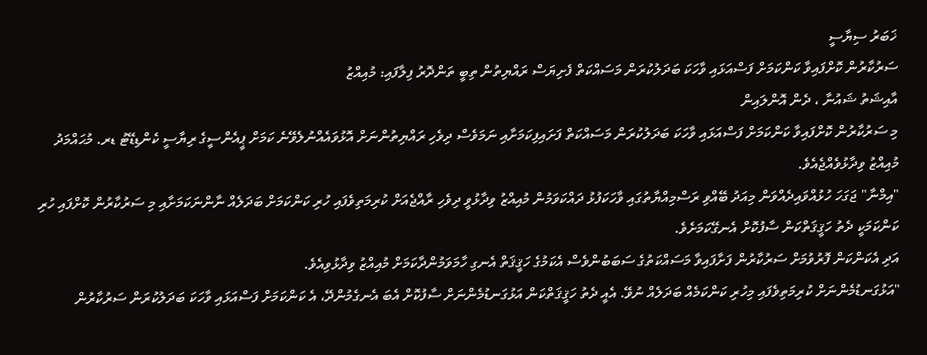ޚަބަރު ސިޔާސީ
ސަރުކާރުން ކޮށްފައިވާ ކަންކަމަށް ފަސްއަޅައި ވާހަކަ ބަދަލުކުރަން މަސައްކަތް ފެށިޔަސް ރައްޔިތުން ތިބީ ތަންދޮރު ފިލާފައި: މުއިއްޒު
އާއިޝަތު ޝައުނާ ، ދެން އޮންލައިން
މި ސަރުކާރުން ކޮށްފައިވާ ކަންކަމަށް ފަސްއަޅައި ވާހަކަ ބަދަލުކުރަން މަސައްކަތް ފަށައިފިކަމަށާއި ނަމަވެސް ދިވެހި ރައްޔިތުންނަށް އޮޅުވައެއްނުލެވޭނެ ކަމަށް ޕީއެންސީގެ ރިޔާސީ ކެންޑިޑޭޓު ޑރ. މުޙައްމަދު މުއިއްޒު ވިދާޅުވެއްޖެއެވެ.
"އިމްނާ" ޖަގަހަ ހުޅުއްވައިދެއްވަން މިއަދު ބޭއްވި ރަސްމިއްޔާތުގައި ވާހަކަފުޅު ދައްކަވަމުން މުއިއްޒު ވިދާޅުވީ ދިވެހި ރާއްޖެއަށް ކުރިމަތިވެފައި ހުރި ކަންކަމަށް ބަދަލެއް ނާންނަކަމަށާއި މި ސަރުކާރުން ކޮށްފައި ހުރި ކަންކަމަކީ ދެތު ހަޤީޤަތްކަން ސާފުކޮށް އެނގޭކަމަށެވެ.
އަދި އެކަންކަން ފޮރުވުމަށް ސަރުކާރުން ފަށާފައިވާ މަސައްކަތުގެ ސަބަބުންވެސް އެކަމުގެ ހަޤީޤަތް އެނގި ހާމަވަމުންދާކަމަށް މުއިއްޒު ވިދާޅުވިއެވެ.
"އަޅުގަނޑުމެންނަށް ކުރިމަތިވެފައި މިހުރި ކަންކަމެއް ބަދަލެއް ނުވޭ. އެއީ ދެތު ހަޤީޤަތްކަން އަޅުގަނޑުމެންނަށް ސާފުކޮށް އެބަ އެނގެމުންދޭ، އެ ކަންކަމަށް ފަސްއަޅައި ވާހަކަ ބަދަލުކުރަން ސަރުކާރުން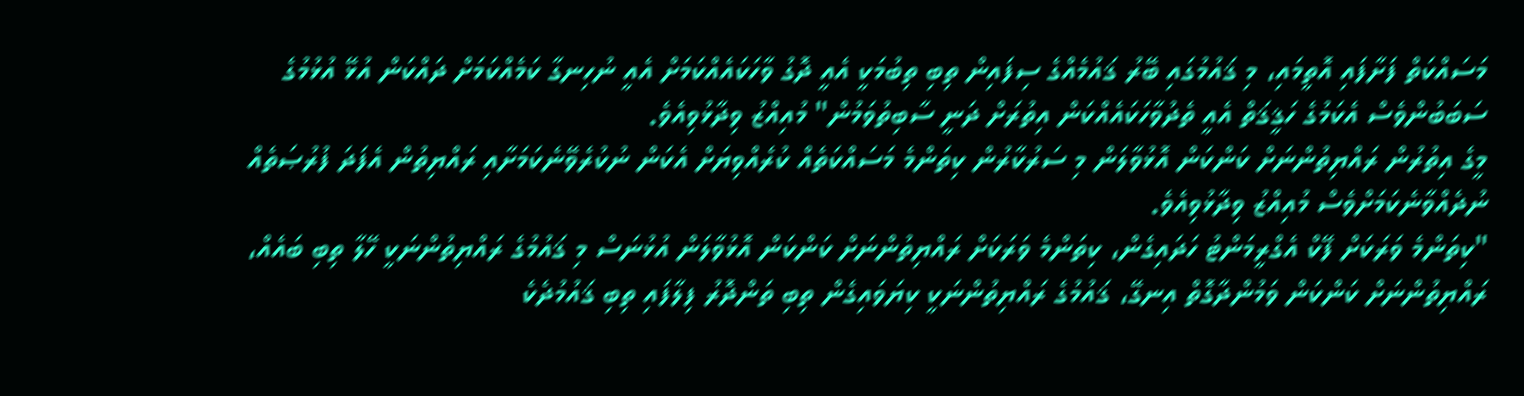މަސައްކަތް ފަށާފައި އޮތީމައި، މި ޤައުމުގައި ބޭރު ޤައުމެއްގެ ސިފައިން ތިބި ތިބުމަކީ އެއީ ދޮގު ވާހަކައެއްކަމަށް އެއީ ނުހިނގާ ކަމެއްކަމަށް ދައްކަން އުޅޭ އުޅުމުގެ ސަބަބުންވެސް އެކަމުގެ ހަޤީޤަތް އެއީ ތެދުވާހަކައެއްކަން އިތުރަށް ދަނީ ސާބިތުވަމުން" މުއިއްޒު ވިދާޅުވިއެވެ.
މީގެ އިތުރުން ރައްޔިތުންނަށް ކަންކަން އޮޅުވާލަން މި ސަރުކާރުން ކިތަންމެ މަސައްކަތެއް ކުރެއްވިޔަށް އެކަން ނުކުރެވޭނެކަމަށާއި ރައްޔިތުން އެފަދަ ފުރުޞަތެއް ނުދެއްވާނެކަމަށްވެސް މުއިއްޒު ވިދާޅުވިއެވެ.
"ކިތަންމެ ވަރަކަށް ފޭކް އެގްރީމަންޓު ހަދައިގެން، ކިތަންމެ ވަރަކަށް ރައްޔިތުންނަށް ކަންކަން އޮޅުވާލަން އުޅުނަސް މި ޤައުމުގެ ރައްޔިތުންނަކީ ހޭލާ ތިބި ބައެއް، ރައްޔިތުންނަށް ކަންކަން ވަމުންދާގޮތް އިނގޭ، ޤައުމުގެ ރައްޔިތުންނަކީ ކިޔަވައިގެން ތިބި ތަންދޮރު ފިލާފައި ތިބި ޤައުމުދެކެ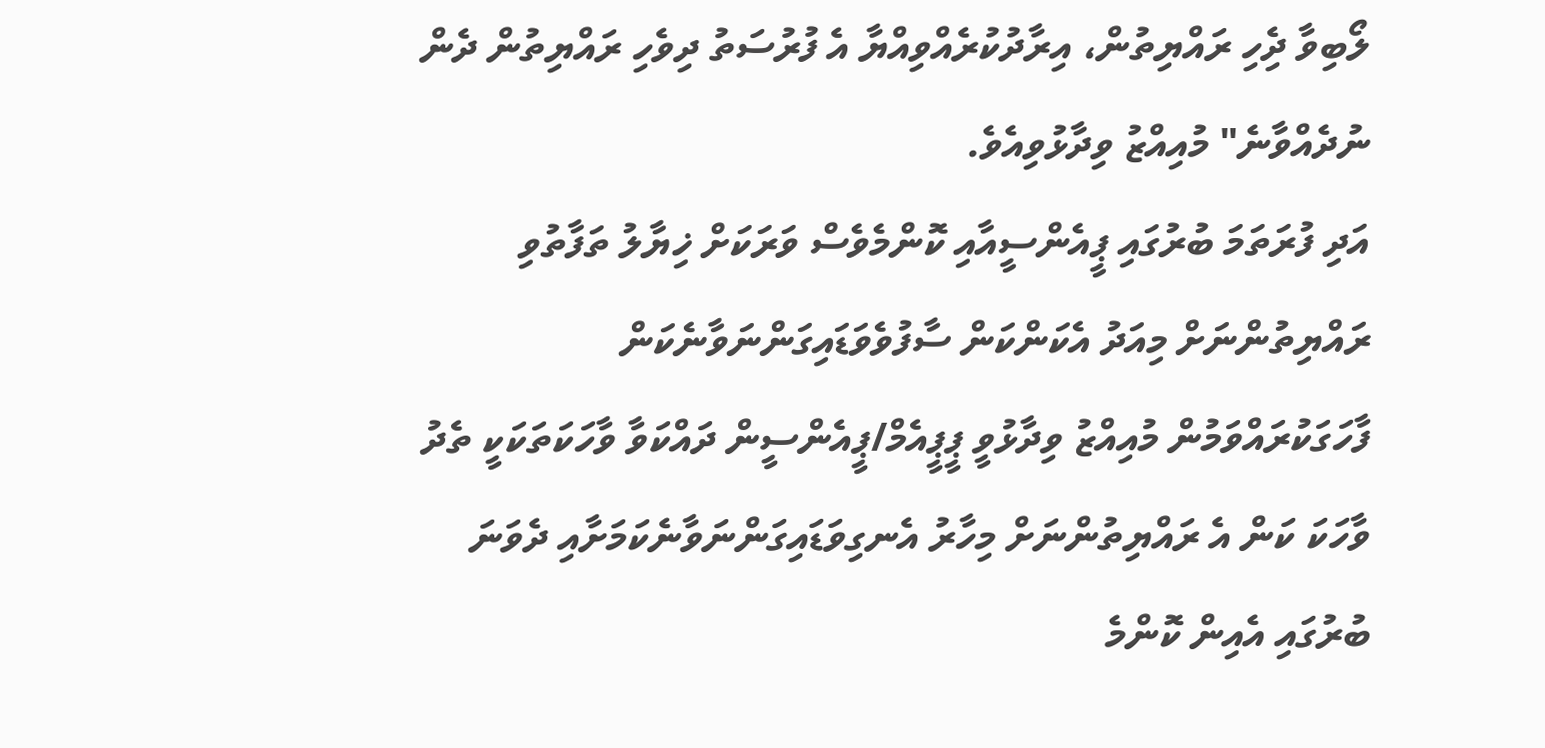ލޯބިވާ ދިެހި ރައްޔިތުން، އިރާދުކުރެއްވިއްޔާ އެ ފުރުސަތު ދިވެހި ރައްޔިތުން ދެން ނުދެއްވާނެ" މުއިއްޒު ވިދާޅުވިއެވެ.
އަދި ފުރަތަމަ ބުރުގައި ޕީއެންސީއާއި ކޮންމެވެސް ވަރަކަށް ޚިޔާލު ތަފާތުވި ރައްޔިތުންނަށް މިއަދު އެކަންކަން ސާފުވެވަޑައިގަންނަވާނެކަން ފާހަގަކުރައްވަމުން މުއިއްޒު ވިދާޅުވީ ޕީޕީއެމް/ޕީއެންސީން ދައްކަވާ ވާހަކަތަކަކީ ތެދު ވާހަކަ ކަން އެ ރައްޔިތުންނަށް މިހާރު އެނގިވަޑައިގަންނަވާނެކަމަށާއި ދެވަނަ ބުރުގައި އެއިން ކޮންމެ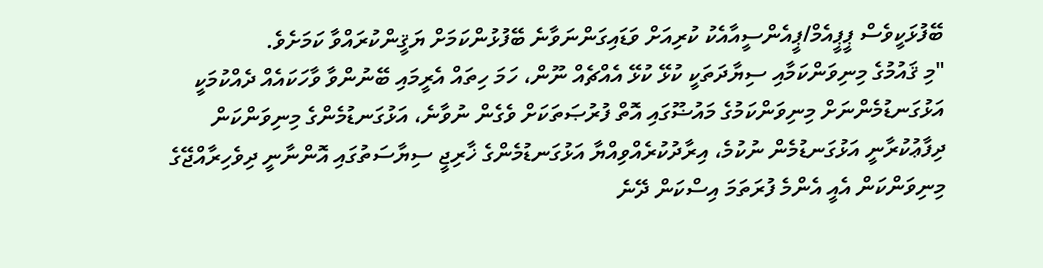ބޭފުޅަކީވެސް ޕީޕީއެމް/ޕީއެންސީއާއެކު ކުރިއަށް ވަޑައިގަންނަވާނެ ބޭފުޅުންކަމަށް ޔަޤީންކުރައްވާ ކަމަށެވެ.
"މި ޤައުމުގެ މިނިވަންކަމާއި ސިޔާދަތަކީ ކުޅޭ ކުޅޭ އެއްޗެއް ނޫން، ހަމަ ހިތައް އެރީމައި ބޭނުންވާ ވާހަކައެއް ދެއްކުމަކީ އަޅުގަނޑުމެންނަށް މިނިވަންކަމުގެ މައުޟޫގައި އޮތް ފުރުޞަތަކަށް ވެގެން ނުވާނެ، އަޅުގަނޑުމެންގެ މިނިވަންކަން ދިފާޢުކުރާނީ އަޅުގަނޑުމެން ނުކުމެ، އިރާދުކުރެއްވިއްޔާ އަޅުގަނޑުމެންގެ ޚާރިޖީ ސިޔާސަތުގައި އޮންނާނީ ދިވެހިރާއްޖޭގެ މިނިވަންކަން އެއީ އެންމެ ފުރަތަމަ އިސްކަން ދޭނެ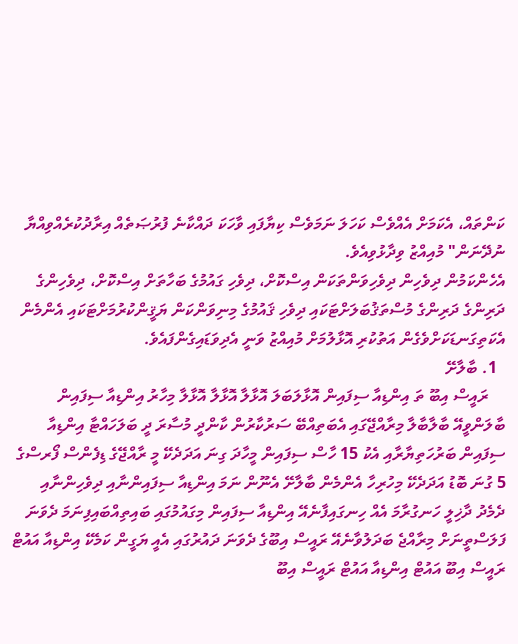ކަންތައް، އެކަމަށް އެއްވެސް ކަހަލަ ނަމަވެސް ކިޔާފައި ވާހަކަ ދައްކާނެ ފުރުޞަތެއް އިރާދުކުރެއްވިއްޔާ ނުދޭނަން" މުއިއްޒު ވިދާޅުވިއެވެ.
އެހެންކަމުން ދިވެހިން ދިވެހިވަންތަކަން އިސްކޮށް، ދިވެހި ގައުމުގެ ބަހާތަށް އިސްކޮށް، ދިވެހިންގެ ދަރިންގެ ދަރިންގެ މުސްތަޤުބަލަށްޓަކައި ދިވެހި ޤައުމުގެ މިނިވަންކަން ޔަޤީންކުރުމަށްޓަކައި އެންމެން އެކަތިގަނޑަކަށްވެގެން އަތުކުރި އޮޅާލުމަށް މުއިއްޒު ވަނީ އެދިވަޑައިގެންފައެވެ.
  1. ބާލާށޭ
    ރައީސް އިބޫ ތަ އިންޑިއާ ސިފައިން އޮޅާލަބަލަ އޮޅާލާ އޮޅާލާ އޮޅާލާ މިހާރު އިންޑިއާ ސިފައިން ބާލަންވީއޭ ބާލާބާލާ މިރާއްޖޭގައި އެބަތިއްބޭ ސަރުކާރުން ކާންދީ މުސާރަ ދީ ބަލަހައްޓާ އިންޑިއާ ސިފައިން ބަރުހަތިޔާރާއި އެކު 15 ހާސް ސިފައިން މީހާދަ ގިނަ އަދަދެކޭ މީ ރާއްޖޭގެ ޑިފެންސް ފޯރސްގެ 5 ގުނަ ބޮޑު އަދަދެކޭ މިހުރިހާ އެންމެން ބާލާށޭ އެނޫން ނަމަ އިންޑިއާ ސިފައިންނާއި ދިވެހިންނާއި ދެމެދު ދާޚިލީ ހަނގުރާމަ އެއް ހިނގައިފާނެއޭ އިންޑިއާ ސިފައިން މިގައުމުގައި ބައިތިއްބައިފިނަމަ ދެވަނަ ފަލަސްތީނަށް މިރާއްޖެ ބަދަލުވާނެއޭ ރައީސް އިބޫގެ ދެވަނަ ދައުރުގައި އެއީ ޔަގީން ކަމެކޭ އިންޑިއާ އައުޓް ރައީސް އިބޫ އައުޓް އިންޑިއާ އައުޓް ރައީސް އިބޫ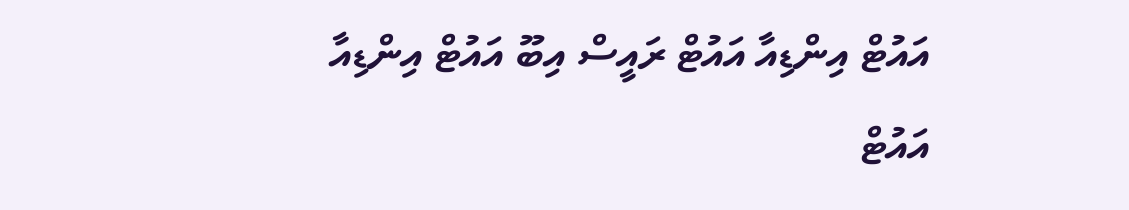އައުޓް އިންޑިއާ އައުޓް ރައީސް އިބޫ އައުޓް އިންޑިއާ އައުޓް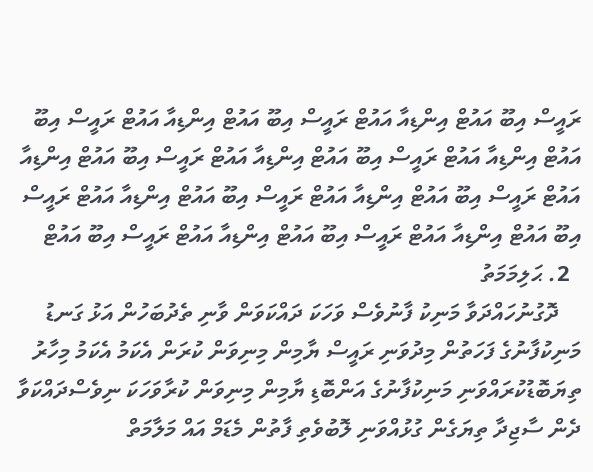ރައީސް އިބޫ އައުޓް އިންޑިއާ އައުޓް ރައީސް އިބޫ އައުޓް އިންޑިއާ އައުޓް ރައީސް އިބޫ އައުޓް އިންޑިއާ އައުޓް ރައީސް އިބޫ އައުޓް އިންޑިއާ އައުޓް ރައީސް އިބޫ އައުޓް އިންޑިއާ އައުޓް ރައީސް އިބޫ އައުޓް އިންޑިއާ އައުޓް ރައީސް އިބޫ އައުޓް އިންޑިއާ އައުޓް ރައީސް އިބޫ އައުޓް އިންޑިއާ އައުޓް ރައީސް އިބޫ އައުޓް އިންޑިއާ އައުޓް ރައީސް އިބޫ އައުޓް
  2. ޙަލިމަމަތު
    ދޮގުނުހައްދަވާ މަނިކު ފާނުވެސް ވަހަކަ ދައްކަވަން ވާނި ތެދުބަހުން އަޅު ގަނޑު މަނިކުފާނުގެ ފަހަތުން މިދުވަނި ރައީސް ޔާމިން މިނިވަން ކުރަން އެކަމު އެކަމު މިހާރު ތިޔަބޮޑުކުރައްވަނި މަނިކުފާނުގެ އަންބޮޑި ޔާމިން މިނިވަން ކުރާވަހަކަ ނިވެސްދައްކަވާ ދެން ސާޖިދާ ތިޔަގެން ގުޅުއްވަނި ލޮބުވެތި ފާތުން މެޑަމް އައް މަލާމަތް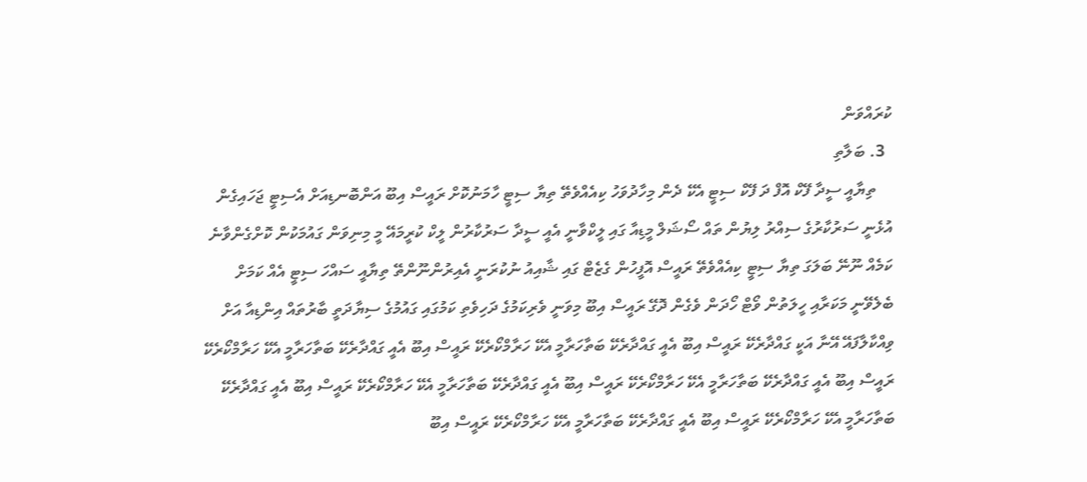ކުރައްވަން
  3. ބަލާތި
    ތިޔާއީ ސީދާ ފޭކް އޮފް ދަ ފޭކް ސިޓީ އެކޭ ދެން މިހާދުވަހު ކިއެއްވެތޭ ތިޔާ ސިޓީ ހާމަނުކޮށް ރައީސް އިބޫ އަންބޮނޑިއަށް އެސިޓީ ޖަހައިގެން އުޅެނީ ސަރުކާރުގެ ސިއްރު ލިޔުން ތައް ސޯޝަލް މީޑިއާ ގައި ލީކްވާނީ އެއީ ސީދާ ސަރުކާރުން ލީކް ކުރީމައޭ މީ މިނިވަން ގައުމަކުން ކޮށްގެންވާނެ ކަމެއް ނޫނޭ ބަލަގަ ތިޔާ ސިޓީ ކިއެއްވެތޭ ރައީސް އޮފީހުން ގެޒެޓް ގައި ޝާއިއު ނުކުރަނީ އެއިރުންނޫންތޭ ތިޔާއީ ސައްހަ ސިޓީ އެއް ކަމަށް ބެލެވޭނީ މަކަރާއި ހީލަތުން ވޯޓް ހޯދަން ވެގެން ދޮގޭ ރައީސް އިބޫ މިވަނީ ވެރިކަމުގެ ދަހިވެތި ކަމުގައި ގައުމުގެ ސިޔާދަތީ ބާރުތައް އިންޑިއާ އަށް ވިއްކާލާފައޭ އޭނާ އަކީ ގައްދާރެކޭ ރައީސް އިބޫ އެއީ ގައްދާރެކޭ ބަތާހަރާމީ އެކޭ ހަރާމްކޯރެކޭ ރައީސް އިބޫ އެއީ ގައްދާރެކޭ ބަތާހަރާމީ އެކޭ ހަރާމްކޯރެކޭ ރައީސް އިބޫ އެއީ ގައްދާރެކޭ ބަތާހަރާމީ އެކޭ ހަރާމްކޯރެކޭ ރައީސް އިބޫ އެއީ ގައްދާރެކޭ ބަތާހަރާމީ އެކޭ ހަރާމްކޯރެކޭ ރައީސް އިބޫ އެއީ ގައްދާރެކޭ ބަތާހަރާމީ އެކޭ ހަރާމްކޯރެކޭ ރައީސް އިބޫ އެއީ ގައްދާރެކޭ ބަތާހަރާމީ އެކޭ ހަރާމްކޯރެކޭ ރައީސް އިބޫ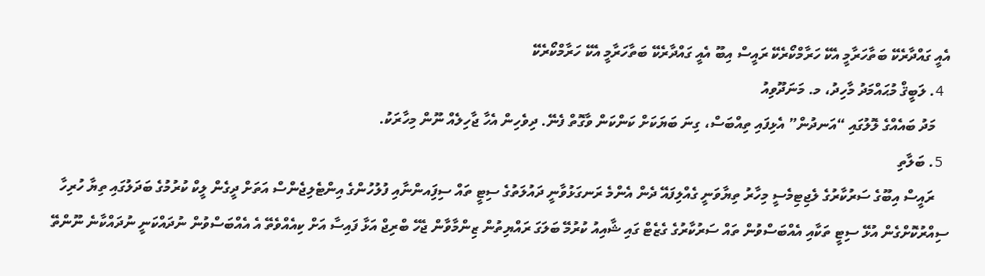އެއީ ގައްދާރެކޭ ބަތާހަރާމީ އެކޭ ހަރާމްކޯރެކޭ ރައީސް އިބޫ އެއީ ގައްދާރެކޭ ބަތާހަރާމީ އެކޭ ހަރާމްކޯރެކޭ
  4. ލަބީޤް މުޙައްމަދު މާހިދު، މ. މަނަދޫވިއު
    މަދު ބައެއްގެ ލޮލުގައި “އަނދުން” އެޅިފައި ތިއްބަސް، ގިނަ ބަޔަކަށް ކަންކަން ވާގޮތް ފެނޭ. ދިވެހިން އެހާ ޖާހިލެއް ނޫން މިހާރަކު.
  5. ބަލާތި
    ރައީސް އިބޫގެ ސަރުކާރުގެ ލެޖިޓިމެސީ މިހާރު ތިޔާވަނީ ގެއްލިފައޭ ދެން އެންމެ ރަނގަޅުވާނީ ދައުލަތުގެ ސިޓީ ތައް ސިފަިއންނާއި ފުލުހުންގެ އިންޓެލިޖެންސް އަތަށް ދީގެން ލީކް ކުރުމުގެ ބަދަލުގައި ތިޔާ ހުރިހާ ސިއްރުކޮށްގެން އުޅޭ ސިޓީ ތަކާއި އެއްބަސްވުން ތައް ސަރުކާރުގެ ގެޒެޓް ގައި ޝާއިއު ކުރުމޭ ބަލަގަ ރައްޔިތުން ޒިންމާވާން ޖެހޭ ބްރިޖް އަޅާ ފައިސާ އަށް ކިއެއްވެތޭ އެ އެއްބަސްވުން ނުދައްކަނީ ނުދައްކާނެ ނޫންތޭ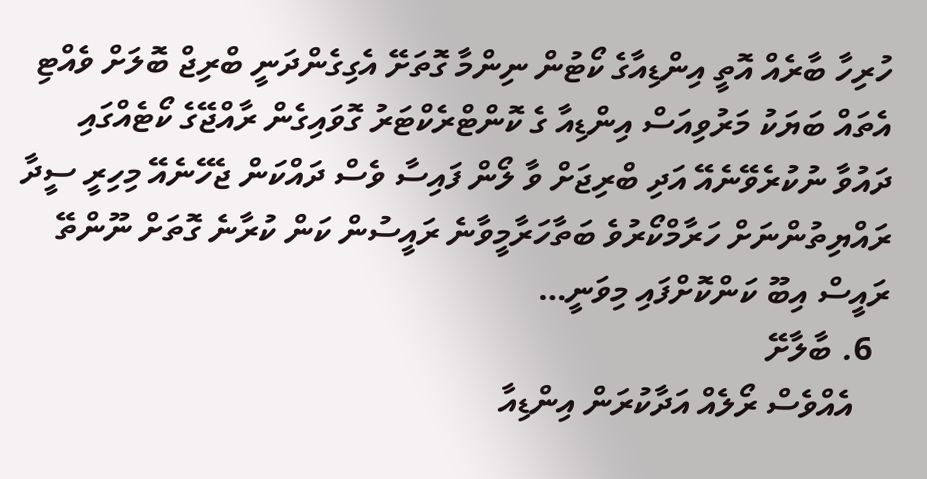ހުރިހާ ބާރެއް އޮތީ އިންޑިއާގެ ކޯޓުން ނިންމާ ގޮތަށޭ އެގިގެންދަނީ ބްރިޖް ބޮލަށް ވެއްޓި އެތައް ބަޔަކު މަރުވިއަސް އިންޑިއާ ގެ ކޮންޓްރެކްޓަރު ގޮވައިގެން ރާއްޖޭގެ ކޯޓެއްގައި ދައުވާ ނުކުރެވޭނެއޭ އަދި ބްރިޖަށް ވާ ލޯން ފައިސާ ވެސް ދައްކަން ޖެހޭނެއޭ މިހިރީ ސީދާ ރައްޔިތުންނަށް ހަރާމްކޯރުވެ ބަތާހަރާމީވާނެ ރައީސުން ކަން ކުރާނެ ގޮތަށް ނޫންތޭ ރައީސް އިބޫ ކަންކޮށްފައި މިވަނީ…
  6. ބާލާށޭ
    އެއްވެސް ރޯލެއް އަދާކުރަން އިންޑިއާ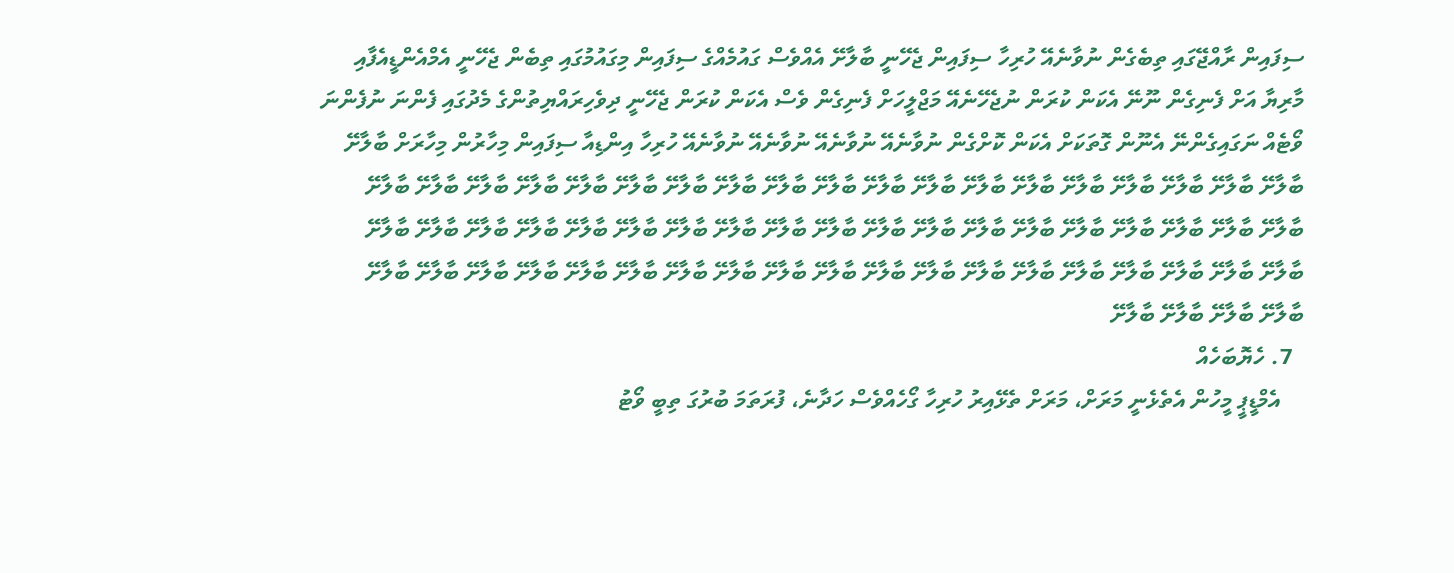ސިފައިން ރާއްޖޭގައި ތިބެގެން ނުވާނެއޭ ހުރިހާ ސިފައިން ޖެހޭނީ ބާލާށޭ އެއްވެސް ގައުމެއްގެ ސިފައިން މިގައުމުގައި ތިބެން ޖެހޭނީ އެމްއެންޑީއެފާއި މާރިޔާ އަށް ފެނިގެން ނޫނޭ އެކަން ކުރަން ނުޖެހޭނެއޭ މަޖްލީހަށް ފެނިގެން ވެސް އެކަން ކުރަން ޖެހޭނީ ދިވެހިރައްޔިތުންގެ މެދުގައި ފެންނަ ނުފެންނަ ވޯޓެއް ނަގައިގެންނޭ އެނޫން ގޮތަކަށް އެކަން ކޮށްގެން ނުވާނެއޭ ނުވާނެއޭ ނުވާނެއޭ ނުވާނެއޭ ހުރިހާ އިންޑިއާ ސިފައިން މިހާރުން މިހާރަށް ބާލާށޭ ބާލާށޭ ބާލާށޭ ބާލާށޭ ބާލާށޭ ބާލާށޭ ބާލާށޭ ބާލާށޭ ބާލާށޭ ބާލާށޭ ބާލާށޭ ބާލާށޭ ބާލާށޭ ބާލާށޭ ބާލާށޭ ބާލާށޭ ބާލާށޭ ބާލާށޭ ބާލާށޭ ބާލާށޭ ބާލާށޭ ބާލާށޭ ބާލާށޭ ބާލާށޭ ބާލާށޭ ބާލާށޭ ބާލާށޭ ބާލާށޭ ބާލާށޭ ބާލާށޭ ބާލާށޭ ބާލާށޭ ބާލާށޭ ބާލާށޭ ބާލާށޭ ބާލާށޭ ބާލާށޭ ބާލާށޭ ބާލާށޭ ބާލާށޭ ބާލާށޭ ބާލާށޭ ބާލާށޭ ބާލާށޭ ބާލާށޭ ބާލާށޭ ބާލާށޭ ބާލާށޭ ބާލާށޭ ބާލާށޭ ބާލާށޭ ބާލާށޭ ބާލާށޭ ބާލާށޭ ބާލާށޭ ބާލާށޭ ބާލާށޭ ބާލާށޭ ބާލާށޭ ބާލާށޭ ބާލާށޭ ބާލާށޭ
  7. ހެޔޮބަހެއް
    އެމްޑީޕީ މީހުން އެތެޅެނީ މަރަށް، މަރަށް ތެޅޭއިރު ހުރިހާ ގޯހެއްވެސް ހަދާނެ، ފުރަތަމަ ބުރުގަ ތިބީ ވޯޓު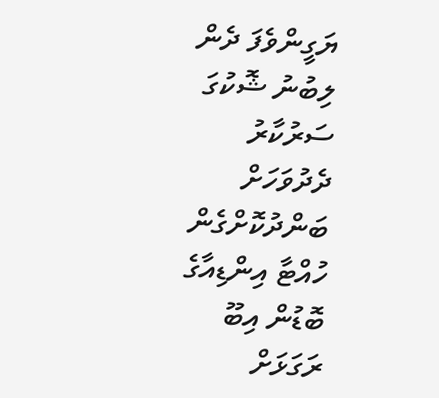ޔަގީންވެފަ ދެން ލިބުނު ޝޮކުގަ ސަރުކާރު ދެދުވަހަށް ބަންދުކޮށްގެން ހުއްޓާ އިންޑިއާގެ ބޮޑުން އިބޫ ރަގަޅަށް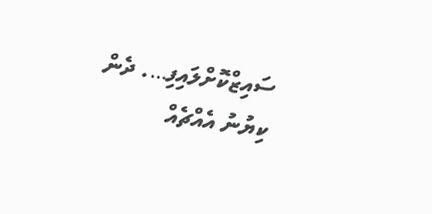ސައިޒްކޮށްލައިފި…. ދެން ކިޔުނު އެއްޗެއް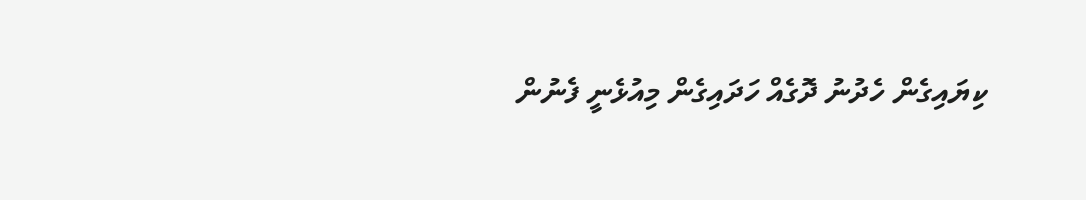ކިޔައިގެން ހެދުނު ދޮގެއް ހަދައިގެން މިއުޅެނީ ފެނުން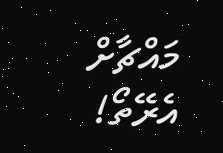މައްޗާށް އެރޭތޯ!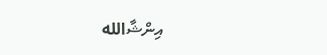އިންޝާالله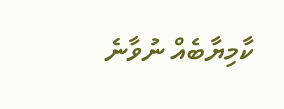ކާމިޔާބެއް ނުވާނެ